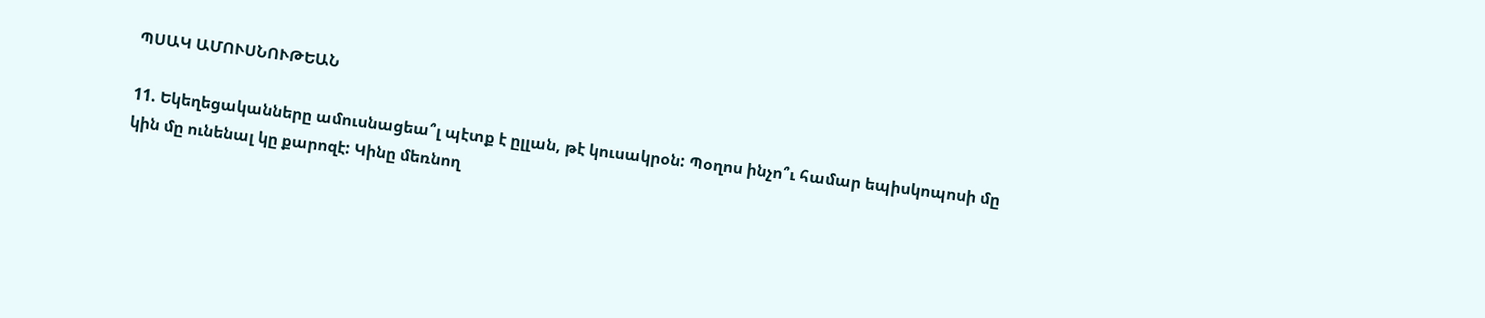ՊՍԱԿ ԱՄՈՒՍՆՈՒԹԵԱՆ

11. Եկեղեցականները ամուսնացեա՞լ պէտք է ըլլան, թէ կուսակրօն: Պօղոս ինչո՞ւ համար եպիսկոպոսի մը կին մը ունենալ կը քարոզէ: Կինը մեռնող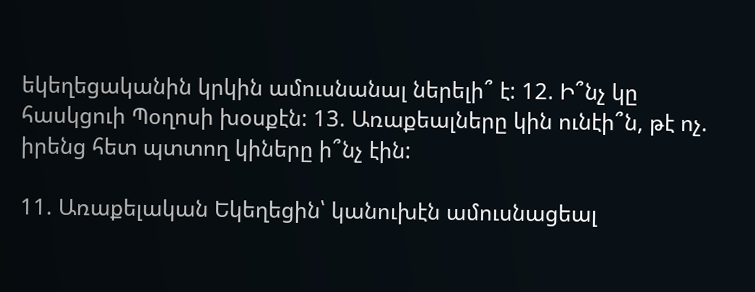եկեղեցականին կրկին ամուսնանալ ներելի՞ է: 12. Ի՞նչ կը հասկցուի Պօղոսի խօսքէն: 13. Առաքեալները կին ունէի՞ն, թէ ոչ. իրենց հետ պտտող կիները ի՞նչ էին:

11. Առաքելական Եկեղեցին՝ կանուխէն ամուսնացեալ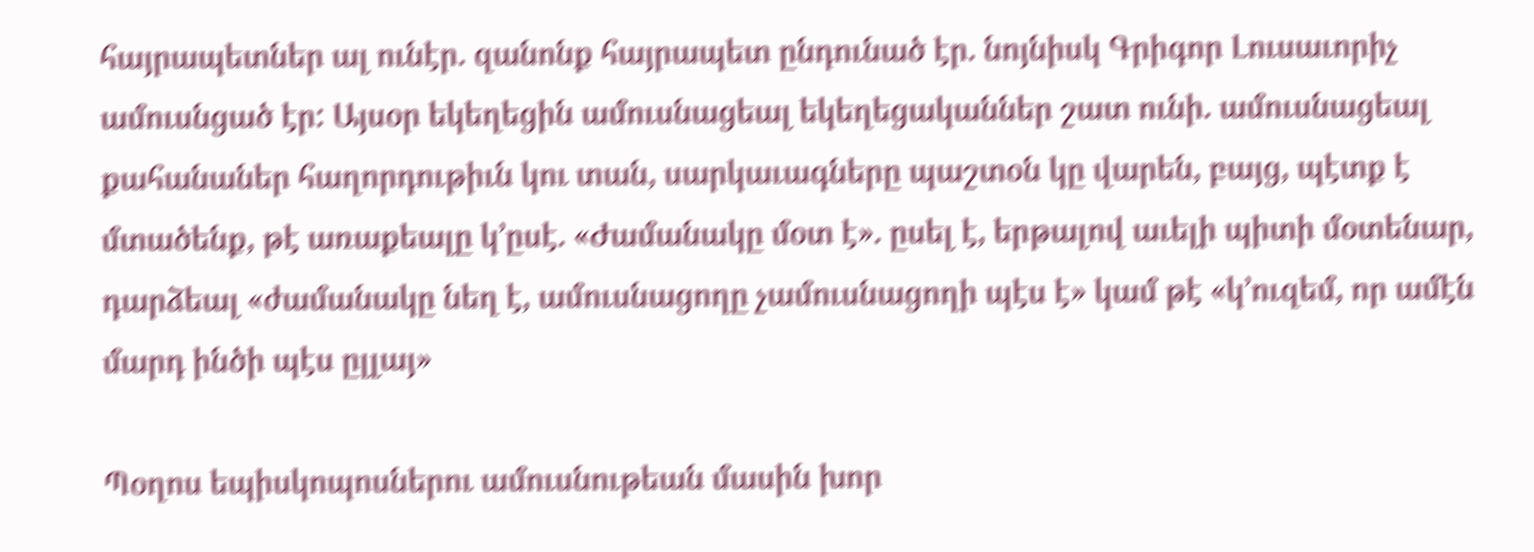հայրապետներ ալ ունէր. զանոնք հայրապետ ընդունած էր. նոյնիսկ Գրիգոր Լուսաւորիչ ամուսնցած էր: Այսօր եկեղեցին ամուսնացեալ եկեղեցականներ շատ ունի. ամուսնացեալ քահանաներ հաղորդութիւն կու տան, սարկաւագները պաշտօն կը վարեն, բայց, պէտք է մտածենք, թէ առաքեալը կ՚ըսէ. «Ժամանակը մօտ է». ըսել է, երթալով աւելի պիտի մօտենար, դարձեալ «ժամանակը նեղ է, ամուսնացողը չամուսնացողի պէս է» կամ թէ «կ՚ուզեմ, որ ամէն մարդ ինծի պէս ըլլայ»

Պօղոս եպիսկոպոսներու ամուսնութեան մասին խոր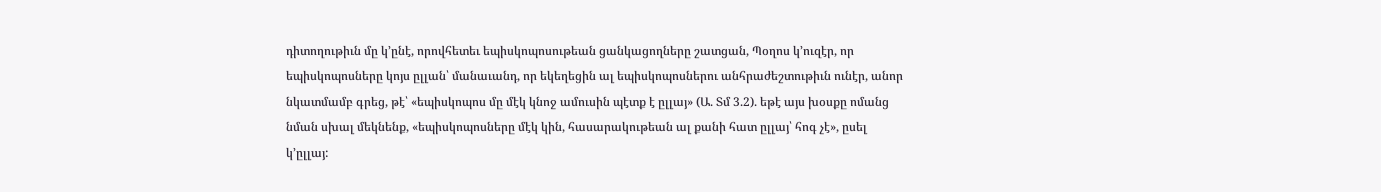դիտողութիւն մը կ՚ընէ, որովհետեւ եպիսկոպոսութեան ցանկացողները շատցան, Պօղոս կ՚ուզէր, որ եպիսկոպոսները կոյս ըլլան՝ մանաւանդ, որ եկեղեցին ալ եպիսկոպոսներու անհրաժեշտութիւն ունէր, անոր նկատմամբ գրեց, թէ՝ «եպիսկոպոս մը մէկ կնոջ ամուսին պէտք է ըլլայ» (Ա. Տմ 3.2). եթէ այս խօսքը ոմանց նման սխալ մեկնենք, «եպիսկոպոսները մէկ կին, հասարակութեան ալ քանի հատ ըլլայ՝ հոգ չէ», ըսել կ՚ըլլայ: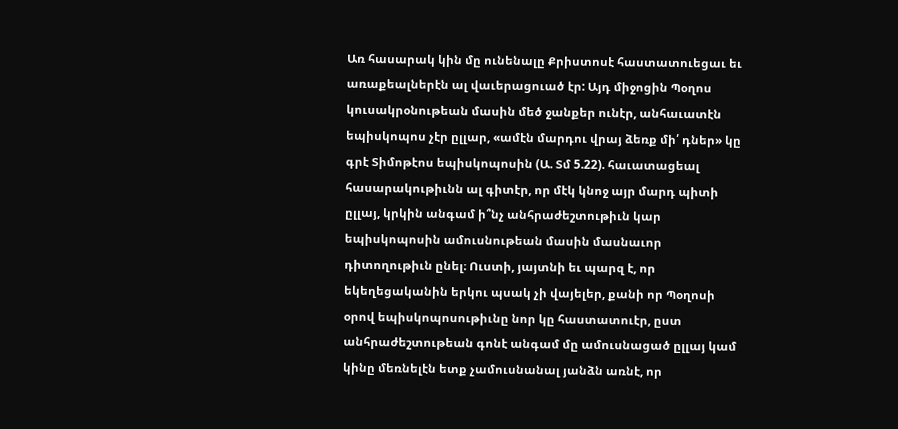Առ հասարակ կին մը ունենալը Քրիստոսէ հաստատուեցաւ եւ առաքեալներէն ալ վաւերացուած էր: Այդ միջոցին Պօղոս կուսակրօնութեան մասին մեծ ջանքեր ունէր, անհաւատէն եպիսկոպոս չէր ըլլար, «ամէն մարդու վրայ ձեռք մի՛ դներ» կը գրէ Տիմոթէոս եպիսկոպոսին (Ա. Տմ 5.22). հաւատացեալ հասարակութիւնն ալ գիտէր, որ մէկ կնոջ այր մարդ պիտի ըլլայ, կրկին անգամ ի՞նչ անհրաժեշտութիւն կար եպիսկոպոսին ամուսնութեան մասին մասնաւոր դիտողութիւն ընել։ Ուստի, յայտնի եւ պարզ է, որ եկեղեցականին երկու պսակ չի վայելեր, քանի որ Պօղոսի օրով եպիսկոպոսութիւնը նոր կը հաստատուէր, ըստ անհրաժեշտութեան գոնէ անգամ մը ամուսնացած ըլլայ կամ կինը մեռնելէն ետք չամուսնանալ յանձն առնէ, որ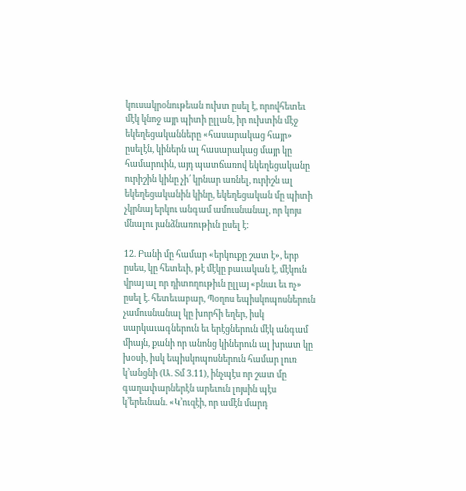կուսակրօնութեան ուխտ ըսել է, որովհետեւ մէկ կնոջ այր պիտի ըլլան, իր ուխտին մէջ եկեղեցականները «հասարակաց հայր» ըսելէն, կիներն ալ հասարակաց մայր կը համարուին, այդ պատճառով եկեղեցականը ուրիշին կինը չի՛ կրնար առնել, ուրիշն ալ եկեղեցականին կինը, եկեղեցական մը պիտի չկրնայ երկու անգամ ամուսնանալ, որ կոյս մնալու յանձնառութիւն ըսել է:

12. Բանի մը համար «երկուքը շատ է», երբ ըսես, կը հետեւի, թէ մէկը բաւական է, մէկուն վրայ ալ որ դիտողութիւն ըլլայ «բնաւ եւ ոչ» ըսել է. հետեւաբար, Պօղոս եպիսկոպոսներուն չամուսնանալ կը խորհի եղեր, իսկ սարկաւագներուն եւ երէցներուն մէկ անգամ միայն, քանի որ անոնց կիներուն ալ խրատ կը խօսի, իսկ եպիսկոպոսներուն համար լուռ կ՚անցնի (Ա. Տմ 3.11), ինչպէս որ շատ մը գաղափարներէն արեւուն լոյսին պէս կ՚երեւնան. «Կ՚ուզէի, որ ամէն մարդ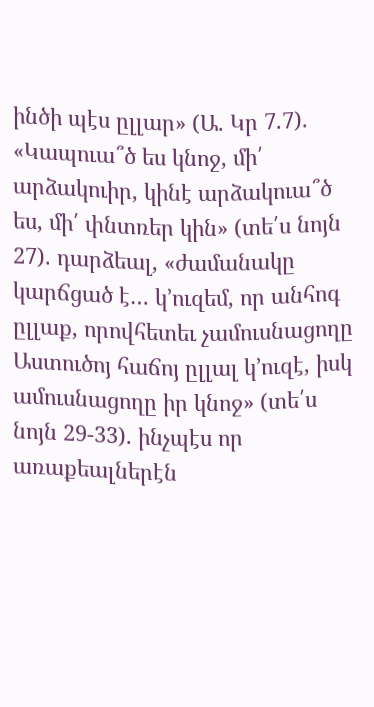ինծի պէս ըլլար» (Ա. Կր 7.7). «Կապուա՞ծ ես կնոջ, մի՛ արձակուիր, կինէ արձակուա՞ծ ես, մի՛ փնտռեր կին» (տե՛ս նոյն 27). դարձեալ, «ժամանակը կարճցած է… կ՚ուզեմ, որ անհոգ ըլլաք, որովհետեւ չամուսնացողը Աստուծոյ հաճոյ ըլլալ կ՚ուզէ, իսկ ամուսնացողը իր կնոջ» (տե՛ս նոյն 29-33). ինչպէս որ առաքեալներէն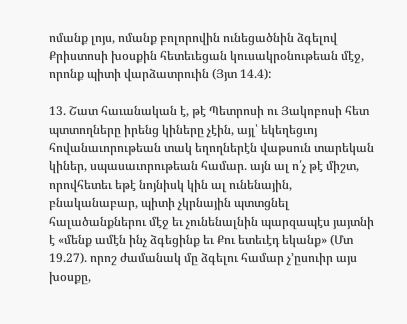ոմանք լոյս, ոմանք բոլորովին ունեցածնին ձգելով Քրիստոսի խօսքին հետեւեցան կուսակրօնութեան մէջ, որոնք պիտի վարձատրուին (Յյտ 14.4):

13. Շատ հաւանական է, թէ Պետրոսի ու Յակոբոսի հետ պտտողները իրենց կիները չէին, այլ՝ եկեղեցւոյ հովանաւորութեան տակ եղողներէն վաթսուն տարեկան կիներ, սպասաւորութեան համար. այն ալ ո՛չ թէ միշտ, որովհետեւ եթէ նոյնիսկ կին ալ ունենային, բնականաբար, պիտի չկրնային պտտցնել հալածանքներու մէջ եւ չունենալնին պարզապէս յայտնի է «մենք ամէն ինչ ձգեցինք եւ Քու ետեւէդ եկանք» (Մտ 19.27). որոշ ժամանակ մը ձգելու համար չ՚ըսուիր այս խօսքը,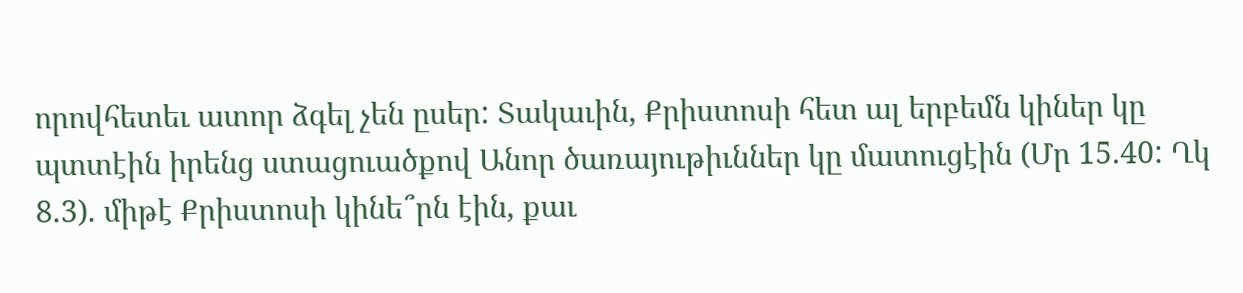որովհետեւ ատոր ձգել չեն ըսեր: Տակաւին, Քրիստոսի հետ ալ երբեմն կիներ կը պտտէին իրենց ստացուածքով Անոր ծառայութիւններ կը մատուցէին (Մր 15.40: Ղկ 8.3). միթէ Քրիստոսի կինե՞րն էին, քաւ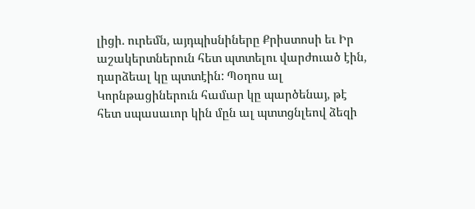լիցի. ուրեմն, այդպիսնիները Քրիստոսի եւ Իր աշակերտներուն հետ պտտելու վարժուած էին, դարձեալ կը պտտէին: Պօղոս ալ Կորնթացիներուն համար կը պարծենայ, թէ հետ սպասաւոր կին մըն ալ պտտցնլեով ձեզի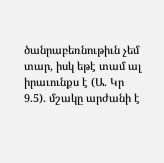ծանրաբեռնութիւն չեմ տար, իսկ եթէ տամ ալ իրաւունքս է (Ա. Կր 9.5). մշակը արժանի է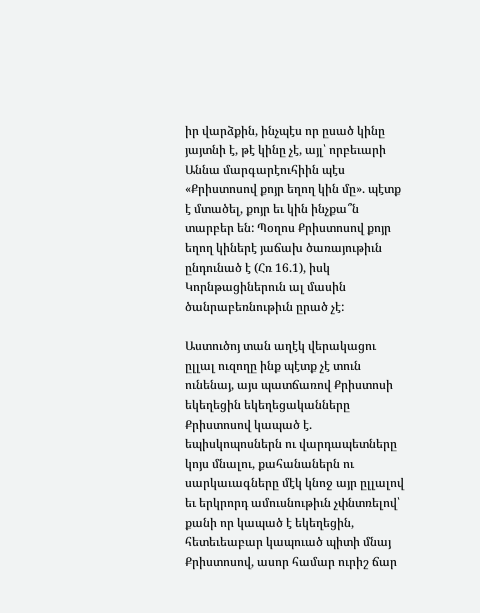իր վարձքին, ինչպէս որ ըսած կինը յայտնի է, թէ կինը չէ, այլ՝ որբեւարի Աննա մարգարէուհիին պէս «Քրիստոսով քոյր եղող կին մը». պէտք է մտածել, քոյր եւ կին ինչքա՞ն տարբեր են: Պօղոս Քրիստոսով քոյր եղող կիներէ յաճախ ծառայութիւն ընդունած է (Հռ 16.1), իսկ Կորնթացիներուն ալ մասին ծանրաբեռնութիւն ըրած չէ:

Աստուծոյ տան աղէկ վերակացու ըլլալ ուզողը ինք պէտք չէ տուն ունենայ, այս պատճառով Քրիստոսի եկեղեցին եկեղեցականները Քրիստոսով կապած է. եպիսկոպոսներն ու վարդապետները կոյս մնալու, քահանաներն ու սարկաւագները մէկ կնոջ այր ըլլալով եւ երկրորդ ամուսնութիւն չփնտռելով՝ քանի որ կապած է եկեղեցին, հետեւեաբար կապուած պիտի մնայ Քրիստոսով, ասոր համար ուրիշ ճար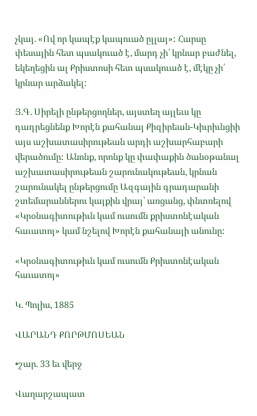չկայ. «Ով որ կապէք կապուած ըլլայ»: Հարսը փեսային հետ պսակուած է, մարդ չի՛ կրնար բաժնել, եկեղեցին ալ Քրիստոսի հետ պսակուած է, մէկը չի՛ կրնար արձակել:

Յ.Գ. Սիրելի ընթերցողներ, այստեղ այլեւս կը դադրեցնենք Խորէն քահանայ Քիզիրեան-Կիւրիւնցիի այս աշխատասիրութեան արդի աշխարհաբարի վերածումը: Անոնք, որոնք կը փափաքին ծանօթանալ աշխատասիրութեան շարունակութեան, կրնան շարունակել ընթերցումը Ազգային գրադարանի շտեմարաններու կայքին վրայ՝ առցանց, փնտռելով «Կրօնագիտութիւն կամ ուսումն քրիստոնէական հաւատոյ» կամ նշելով Խորէն քահանայի անունը:

«Կրօնագիտութիւն կամ ուսումն Քրիստոնէական հաւատոյ»

Կ. Պոլիս, 1885

ՎԱՐԱՆԴ ՔՈՐԹՄՈՍԵԱՆ

•շար. 33 եւ վերջ

Վաղարշապատ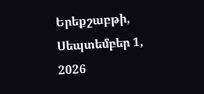Երեքշաբթի, Սեպտեմբեր 1, 2026